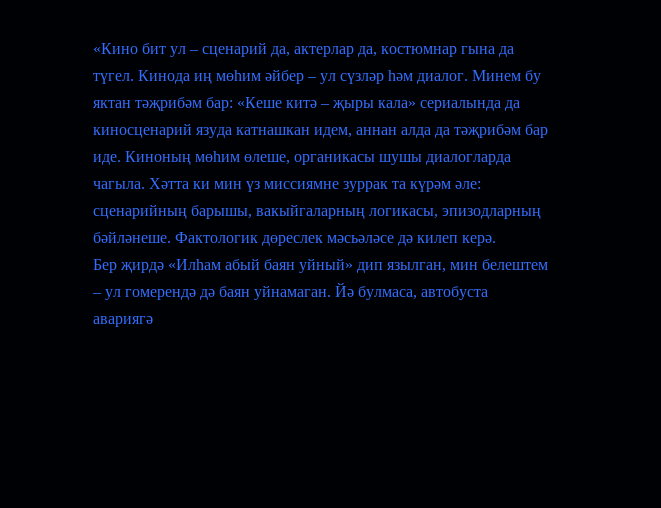«Кино бит ул – сценарий да, актерлар да, костюмнар гына да түгел. Кинода иң мөһим әйбер – ул сүзләр һәм диалог. Минем бу яктан тәҗрибәм бар: «Кеше китә – җыры кала» сериалында да киносценарий язуда катнашкан идем, аннан алда да тәҗрибәм бар иде. Киноның мөһим өлеше, органикасы шушы диалогларда чагыла. Хәтта ки мин үз миссиямне зуррак та күрәм әле: сценарийның барышы, вакыйгаларның логикасы, эпизодларның бәйләнеше. Фактологик дөреслек мәсьәләсе дә килеп керә.
Бер җирдә «Илһам абый баян уйный» дип язылган, мин белештем – ул гомерендә дә баян уйнамаган. Йә булмаса, автобуста авариягә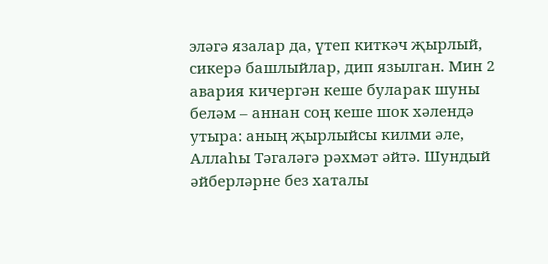эләгә язалар да, үтеп киткәч җырлый, сикерә башлыйлар, дип язылган. Мин 2 авария кичергән кеше буларак шуны беләм – аннан соң кеше шок хәлендә утыра: аның җырлыйсы килми әле, Аллаһы Тәгаләгә рәхмәт әйтә. Шундый әйберләрне без хаталы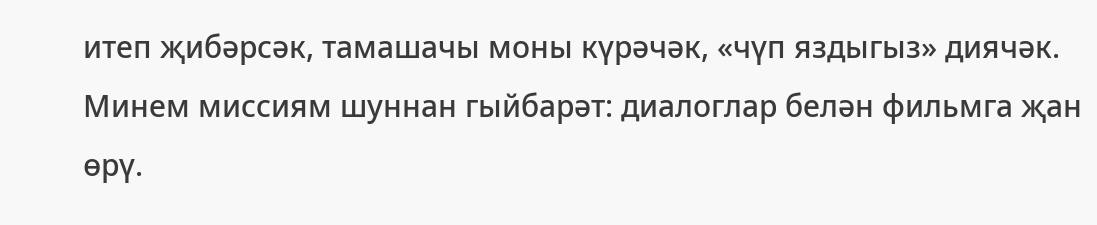итеп җибәрсәк, тамашачы моны күрәчәк, «чүп яздыгыз» диячәк.
Минем миссиям шуннан гыйбарәт: диалоглар белән фильмга җан өрү.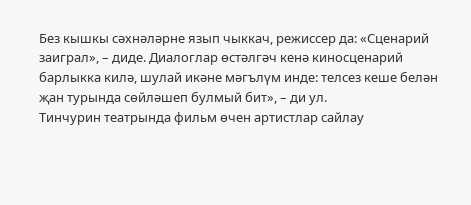Без кышкы сәхнәләрне язып чыккач, режиссер да: «Сценарий заиграл», – диде. Диалоглар өстәлгәч кенә киносценарий барлыкка килә, шулай икәне мәгълүм инде: телсез кеше белән җан турында сөйләшеп булмый бит», – ди ул.
Тинчурин театрында фильм өчен артистлар сайлау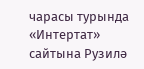чарасы турында «Интертат» сайтына Рузилә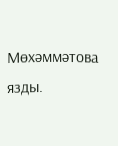Мөхәммәтова язды.